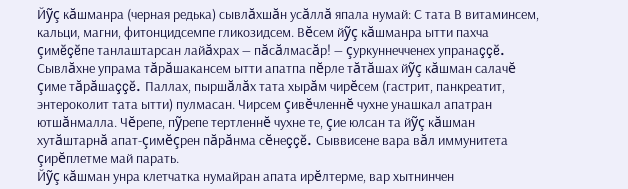Йỹç кăшманра (черная редька) сывлăхшăн усăллă япала нумай: С тата В витаминсем, кальци, магни, фитонцидсемпе гликозидсем. Вĕсем йỹç кăшманра ытти пахча çимĕçĕпе танлаштарсан лайăхрах — пăсăлмасăр! — çуркуннечченех упранаççĕ.
Сывлăхне упрама тăрăшакансем ытти апатпа пĕрле тăтăшах йỹç кăшман салачĕ çиме тăрăшаççĕ. Паллах, пыршăлăх тата хырăм чирĕсем (гастрит, панкреатит, энтероколит тата ытти) пулмасан. Чирсем çивĕчленнĕ чухне унашкал апатран ютшăнмалла. Чĕрепе, пỹрепе тертленнĕ чухне те, çие юлсан та йỹç кăшман хутăштарнă апат-çимĕçрен пăрăнма сĕнеççĕ. Сыввисене вара вăл иммунитета çирĕплетме май парать.
Йỹç кăшман унра клетчатка нумайран апата ирĕлтерме, вар хытнинчен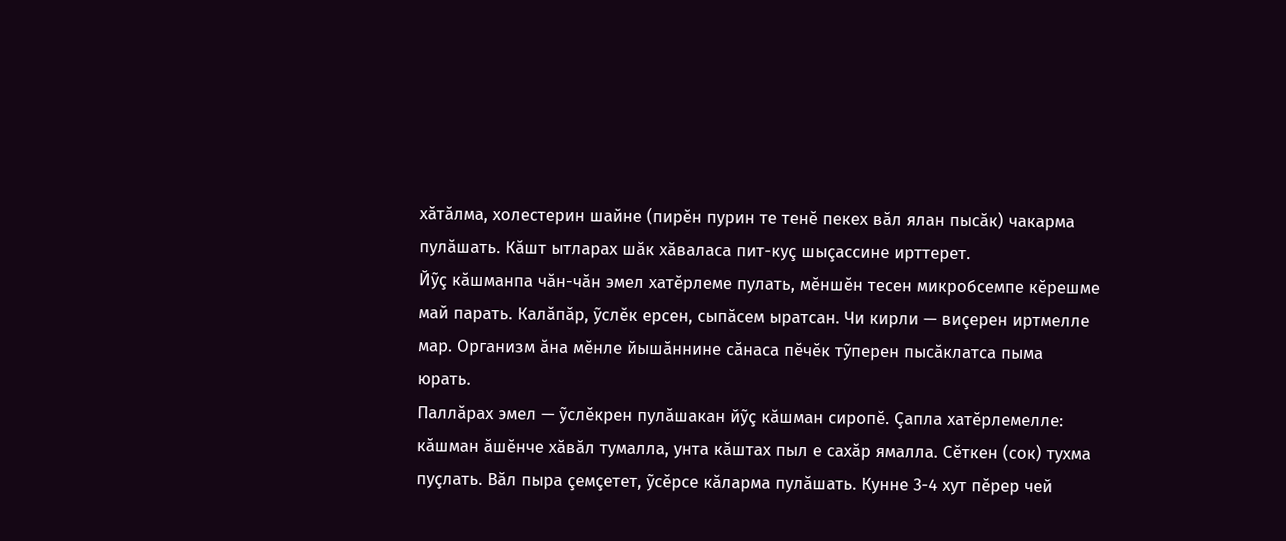хăтăлма, холестерин шайне (пирĕн пурин те тенĕ пекех вăл ялан пысăк) чакарма пулăшать. Кăшт ытларах шăк хăваласа пит-куç шыçассине ирттерет.
Йỹç кăшманпа чăн-чăн эмел хатĕрлеме пулать, мĕншĕн тесен микробсемпе кĕрешме май парать. Калăпăр, ỹслĕк ерсен, сыпăсем ыратсан. Чи кирли — виçерен иртмелле мар. Организм ăна мĕнле йышăннине сăнаса пĕчĕк тỹперен пысăклатса пыма юрать.
Паллăрах эмел — ỹслĕкрен пулăшакан йỹç кăшман сиропĕ. Çапла хатĕрлемелле: кăшман ăшĕнче хăвăл тумалла, унта кăштах пыл е сахăр ямалла. Сĕткен (сок) тухма пуçлать. Вăл пыра çемçетет, ỹсĕрсе кăларма пулăшать. Кунне 3-4 хут пĕрер чей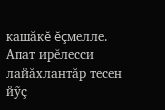кашăкĕ ĕçмелле.
Апат ирĕлесси лайăхлантăр тесен йỹç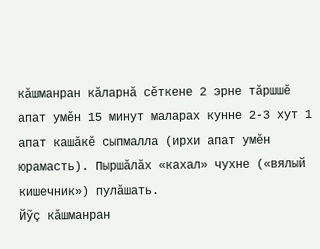кăшманран кăларнă сĕткене 2 эрне тăршшĕ апат умĕн 15 минут маларах кунне 2-3 хут 1 апат кашăкĕ сыпмалла (ирхи апат умĕн юрамасть). Пыршăлăх «кахал» чухне («вялый кишечник») пулăшать.
Йỹç кăшманран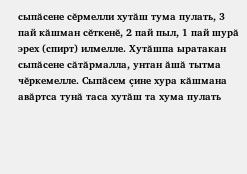сыпăсене сĕрмелли хутăш тума пулать, 3 пай кăшман сĕткенĕ, 2 пай пыл, 1 пай шурă эрех (спирт) илмелле. Хутăшпа ыратакан сыпăсене сăтăрмалла, унтан ăшă тытма чĕркемелле. Сыпăсем çине хура кăшмана авăртса тунă таса хутăш та хума пулать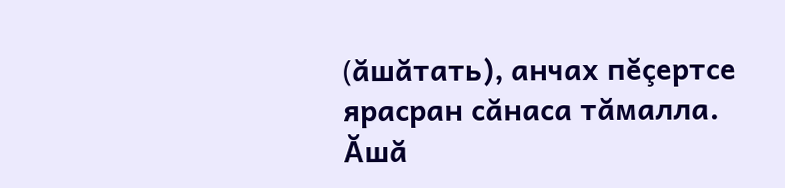(ăшăтать), анчах пĕçертсе ярасран сăнаса тăмалла. Ăшă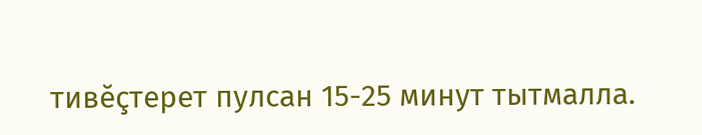тивĕçтерет пулсан 15-25 минут тытмалла.